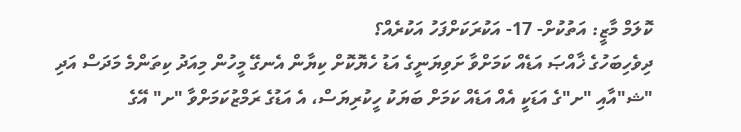ކޮލަމް މާޒީ: އަތުކުށް- 17- އަކުރަކަށްފަހު އަކުރެއް؟
ދިވެހިބަހުގެ ޚާއްޞަ އަޑެއް ކަމަށްވާ ށަވިޔަނީގެ އަޑު ހެޔޮކޮށް ކިޔާން އެނގޭ މީހުން މިއަދު ކިތަންމެ މަދަސް އަދި "ޝ"އާއި "ށ"ގެ އަޑަކީ އެއް އަޑެއް ކަމަށް ބަޔަކު ހީކުރިޔަސް، އެ އަޑުގެ ރަމްޒުކަމަށްވާ "ށ" އޭގެ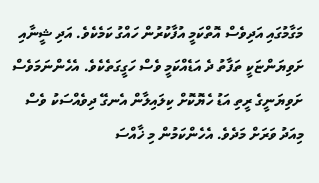މަގާމުގައި އަދިވެސް އޮތްކަމީ އުފާކުރުން ހައްގު ކަމެކެވެ. އަދި ޝީނާއި ށަވިޔަންޏަކީ ތަފާތު ދެ އަޑެއްކަމީ ވެސް ހަގީގަތެކެވެ. އެހެންނަމަވެސް ށަވިޔަނީގެ ރީތި އަޑު ހެޔޮކޮށް ކިލައިލާން އެނގޭ ދިވެއްސަކު ވެސް މިއަދު ވަރަށް މަދެވެ. އެހެންކަމުން މި ޚާއްސަ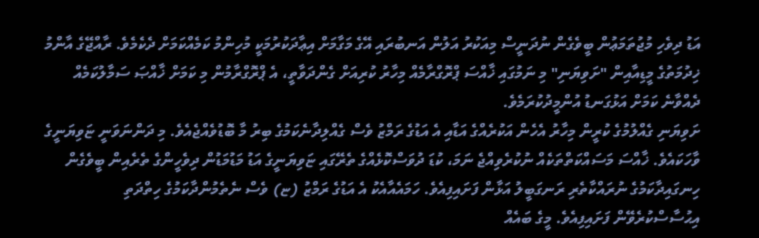އަޑު ދިވެހި މުޖުތަމަޢުން ބީވެގެން ނުދަނީސް މިއަކުރު އަލުން އަނބުރައި އޭގެ މަގާމަށް އިޢާދަކުރުމަކީ މުހިންމު ކަމެއްކަމަށް ދެކެމެވެ. ރާއްޖޭގެ އާންމު ޚިދުމަތުގެ މީޑިއާއިން "ށަވިޔަނި" މި ނަމުގައި ޚާއްސަ ޕްރޮގްރާމެއް މިހާރު ކުރިއަށް ގެންދަވާތީ، އެ ޕްރޮގްރާމުން މި ކަމަށް ޚާއްޞަ ސަމާލުކަމެއް ދެއްވާނެ ކަމަށް އަޅުގަނޑު އުންމީދުކުރަމެވެ.
ށަވިޔަނި ގެއްލުމުގެ ކުރީން މިހާރު އެހެން އަކުރެއްގެ އަޑާއި އެ އަޑުގެ ރަމްޒު ވެސް ގެއްލިދާނެކަމުގެ ބިރު މާ ބޮޑުވެއްޖެއެވެ. މި ދަންނަވަނީ ޏަވިޔަނީގެ ވާހަކައެވެ. ޚާއްސަ މަސައްކަތްތަކެއް ނުކުރެވިއްޖެ ނަމަ، ކުޑަ ދުވަސްކޮޅެއްގެ ތެރޭގައި ޏަވިޔަނީގެ އަޑު މަޑުމަޑުން ދިވެހީންގެ ތެރެއިން ބީވެގެން ހިނގައިދާކަމުގެ ނުރައްކާތެރި ރަނގަބީލު އަޅާން ފަށައިފިއެވެ. ހަމައެއާއެކު އެ އަޑުގެ ރަމްޒު (ޏ) ވެސް ނެތެމުންދާކަމުގެ ހިތްދަތި އިޙުސާސްކުރެވޭން ފަށައިފިއެވެ. މީގެ ބައެއް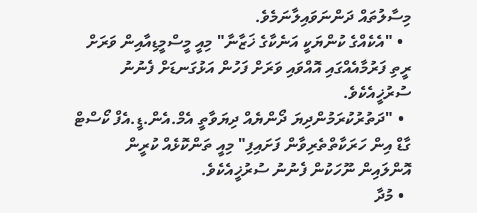މިސާލުތައް ދަންނަވައިލާނަމެވެ.
  • "އެކެއްގެ ކުންޔަކީ އަނެކާގެ ޚަޒާނާ" މިއީ މީސްމީޑިއާއިން ވަރަށް ރީތި ފަރުމާއެއްގައި އޮއްވައި ވަރަށް ފަހުން އަޅުގަނޑަށް ފެނުނު ސުރުޚީއެކެވެ.
  • "ދަތުރުކުރަމުންދިޔަ ދޯންޔެއް ދިޔަވާތީ އެމް.އެން.ޑީ.އެފް ކޯސްޓް ގާޑް އިން ހަރަކާތްތެރިވާން ފަށައިފި" މިއީ ތަންކޮޅެއް ކުރީން އޮންލައިން ނޫހަކުން ފެނުނު ސުރުޚީއެކެވެ.
  • މުދާ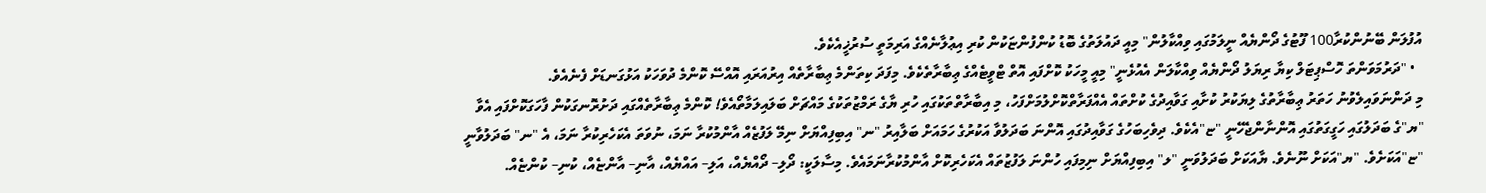އުފުލަން ބޭނުންކުރާ100 ފޫޓުގެ ދޯންޔެއް ނީލަމުގައި ވިއްކާލުން" މިއީ ދައުލަތުގެ ބޮޑު ކުންފުންޏަކުން ކުރި އިޢުލާނެއްގެ އަރިމަތީ ސުރުޚީއެކެވެ.
  • "ދަރުމަވަންތަ ހޮސްޕިޓަލް ކިޔާ ރިޔަލު ދޯންޔެއް ވިއްކާލަން އެއުޅެނީ" މިއީ މީހަކު ކޮށްފައި އޮތް ޓްވީޓެއްގެ ޢިބާރާތެކެވެ. މިފަދަ ކިތަންމެ ޢިބާރާތެއް އިރުއަރައި އޮއްސޭ ކޮންމެ ދުވަހަކު އަޅުގަނޑަށް ފެނެއެވެ.
މި ދަންނަވައިލެވުނު ހަތަރު ޢިބާރާތުގެ ލިޔަކުރު ކުށާއި ގަވާއިދުގެ ކުށްތައް އެއްފަރާތްކޮށްލުމަށްފަހު، މި އިބާރާތްތަކުގައި ހުރި ޔާގެ ރަމްޒުތަކުގެ މައްޗަށް ބަލައިލަމާތޯއެވެ! ކޮންމެ ޢިބާރާތެއްގައި ދަށުރޮނގަކުން ފާހަގަކޮށްފައި އެވާ "ޔ"ގެ ބަދަލުގައި ހަގީގަތުގައި އޮންނާންޖެހޭނީ "ޏ"އެކެވެ. ދިވެހިބަހުގެ ގަވާއިދުގައި އޮންނަ ބަދަލުވާ އަކުރުގެ ހަމައަށް ބަލާއިރު "ނ" އިބިފިއްޔަށް ނިމޭ ލަފުޒެއް އާންމުކުރާ ނަމަ، ނުވަތަ އެކަހެރިކުރާ ނަމަ، އެ "ނ" ބަދަލުވާނީ "ޏ"އަކަށެވެ. "ޔ"އަކަށް ނޫނެވެ. ޔާއަކަށް ބަދަލުވަނީ "ލ" އިބިފިއްޔަށް ނިމިފައި ހުންނަ ލަފުޒުތައް އެކަހެރިކޮށް އާންމުކުރާނަމައެވެ. މިސާލަކީ: ދޯލި– ދޯއްޔެއް، އަލި– އައްޔެއް، އާނި– އާންޏެއް، ކުނި– ކުންޏެއް.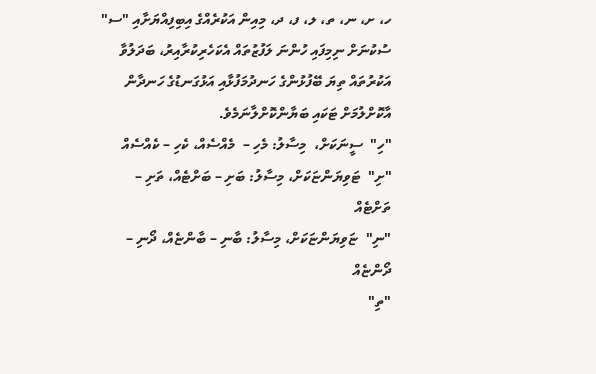ހ، ށ، ނ، ތ، ލ، ފ، ދ، މިއިން އަކުރެއްގެ އިބިފިއްޔަށާއި "ސ" ސުކުނަށް ނިމިފައި ހުންނަ ލަފުޒުތައް އެކަހެރިކުރާއިރު، ބަދަލުވާ އަކުރުތައް ތިޔަ ބޭފުޅުންގެ ހަނދުމަފުޅާއި އަޅުގަނޑުގެ ހަނދާން އާކޮށްލުމަށް ޓަކައި ބަޔާންކޮށްލާނަމެވެ.
"ހި"  ސީނަކަށް،  މިސާލު: މެހި –  މެއްސެއް، ކެހި – ކެއްސެއް
"ށި"  ޓަވިޔަންޏަކަށް، މިސާލު: ބަށި – ބަށްޓެއް، ތަށި – ތަށްޓެއް
"ނި"  ޏަވިޔަންޏަކަށް، މިސާލު: ބާނި – ބާންޏެއް، ދޯނި – ދޯންޏެއް
"ތި"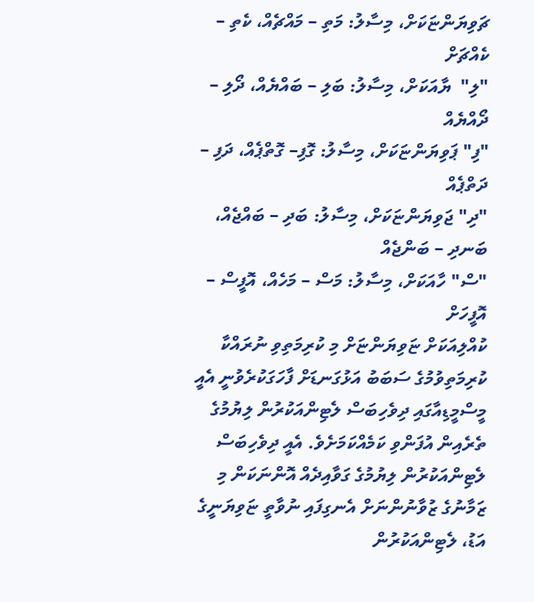ޗަވިޔަންޏަކަށް، މިސާލު: މަތި – މައްޗެއް، ކެތި – ކެއްޗަށް
"ލި"  ޔާއަކަށް، މިސާލު: ބަލި – ބައްޔެއް، ދޯލި – ދޯއްޔެއް
"ފި" ޕަވިޔަންޏަކަށް، މިސާލު: ގޮފި– ގޮތްޕެއް، ދަފި – ދަތްޕެއް
"ދި" ޖަވިޔަންޏަކަށް، މިސާލު: ބަދި – ބައްޖެއް، ބަނދި – ބަންޖެއް
"ސް" ހާއަކަށް، މިސާލު: މަސް – މަހެއް، އޮފީސް – އޮފީހަށް
ކުއްލިއަކަށް ޏަވިޔަންޏަށް މި ކުރިމަތިވި ނުރައްކާ ކުރިމަތިވުމުގެ ސަބަބު އަޅުގަނޑަށް ފާހަގަކުރެވުނީ އެއީ މީސްމީޑިއާގައި ދިވެހިބަސް ލެޓިންއަކުރުން ލިޔުމުގެ ތެރެއިން އުފަންވި ކަމެއްކަމަށެވެ. އެއީ ދިވެހިބަސް ލެޓިންއަކުރުން ލިޔުމުގެ ގަވާއިދެއް އޮންނަކަން މި ޒަމާނުގެ ޒުވާނުންނަށް އެނގިފައި ނުވާތީ ޏަވިޔަނީގެ އަޑު، ލެޓިންއަކުރުން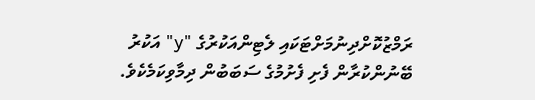ރަމްޒުކޮށްދިނުމަށްޓަކައި ލެޓިންއަކުރުގެ "y" އަކުރު ބޭނުންކުރާން ފެށި ފެށުމުގެ ސަބަބުން ދިމާވިކަމެކެވެ.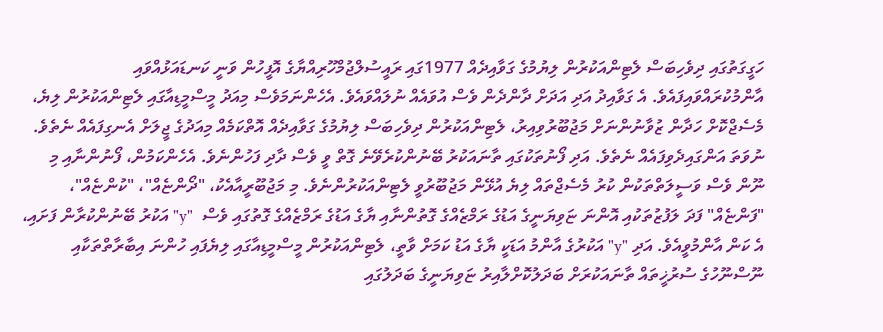ހަގީގަތުގައި ދިވެހިބަސް ލެޓިންއަކުރުން ލިޔުމުގެ ގަވާއިދެއް 1977ގައި ރައީސުލްޖުމްހޫރިއްޔާގެ އޮފީހުން ވަނީ ކަނޑައަޅުއްވައި އާންމުކުރައްވައިފައެވެ. އެ ގަވާއިދު އަދި އަދަށް ދާންދެން ވެސް އުވައެއް ނުލައްވައެވެ. އެހެންނަމަވެސް މިއަދު މީސްމީޑިއާގައި ލެޓިންއަކުރުން ލިޔެ، މެސެޖްކޮށް ހަދާން ޒުވާނުންނަށް މަޖުބޫރުވިއިރު، ލެޓިންއަކުރުން ދިވެހިބަސް ލިޔުމުގެ ގަވާއިދެއް އޮތްކަމެއް މިއަދުގެ ޖީލަށް އެނގިފައެއް ނެތެވެ. ނުވަތަ އަންގައިދެވިފައެއް ނެތެވެ. އަދި ފޯނުތަކުގައި ތާނައަކުރު ބޭނުންކުރެވޭނެ ގޮތް ވީ ވެސް ދާދި ފަހުންނެވެ. އެހެންކަމުން، ފޯނުންނާއި މި ނޫން ވެސް ވަސީލަތްތަކުން ކުރު މެސެޖްތައް ލިޔެ އުޅޭން މަޖުބޫރުވީ ލެޓިންއަކުރުންނެވެ. މި މަޖުބޫރީއާއެކު، "ދޯންޏެއް"، "ކުންޏެއް"، "ފަންޏެއް" ފަދަ ލަފުޒުތަކުއި އޮންނަ ޏަވިޔަނީގެ އަޑުގެ ރަމްޒެއްގެ ގޮތުންނާއި ޔާގެ އަޑުގެ ރަމްޒެއްގެ ގޮތުގައި ވެސް  "y" އަކުރު ބޭނުންކުރާން ފަށައި، އެ ކަން އާންމުވީއެވެ. އަދި "y" އަކުރުގެ އާންމު އަޑަކީ ޔާގެ އަޑު ކަމަށް ވާތީ، ލެޓިންއަކުރުން މީސްމީޑިއާގައި ލިޔެފައި ހުންނަ އިބާރާތްތަކާއި ނޫސްނޫހުގެ ސުރުޚީތައް ތާނައަކުރަށް ބަދަލުކޮށްލާއިރު ޏަވިޔަނީގެ ބަދަލުގައި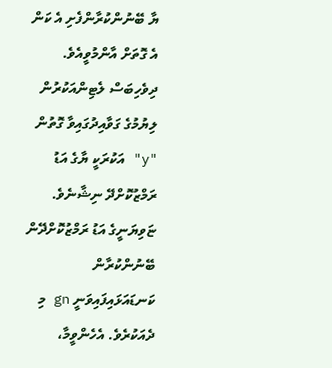ޔާ ބޭނުންކުރާންފެށި އެ ކަން އެ ގޮތަށް އާންމުވީއެވެ.
ދިވެހިބަސް ލެޓިންއަކުރުން ލިޔުމުގެ ގަވާއިދުގައިވާ ގޮތުން "y" އަކުރަކީ ޔާގެ އަޑު ރަމްޒުކޮށްދޭ ނިޝާނެވެ. ޏަވިޔަނީގެ އަޑު ރަމްޒުކޮށްދޭން ބޭނުންކުރާން ކަނޑައަޅައިފައިވަނީ gn މި ދެއަކުރެވެ. އެހެންވީމާ،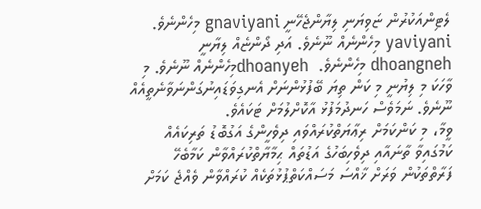ލެޓިންއަކުރުން ޏަވިޔަނި ލިޔާންޖެހޭނީ gnaviyani މިހެންނެވެ. yaviyani މިހެންނެއް ނޫނެވެ. އަދި ދޯންޏެއް ލިޔާނީ dhoangneh މިހެންނެވެ.  dhoanyehމިހެންނެއް ނޫނެވެ. މި ވާހަކަ މި ލިޔުނީ މި ކަން ތިޔަ ބޭފުޅުންނަށް އެނގިވަޑައިނުގަންނަވާނެތީއެއް ނޫނެވެ. ނަމަވެސް ހަނދުމަފުޅު އާކޮށްލުމަށް ޓަކައެވެ.
ވީމާ، މި ކަންކަމަށް ރިޢާޔަތްކުރައްވައި ދިވެހީންގެ އަގުބޮޑު ތަރިކައެއް ކަމުގައިވާ ތާނައާއި ދިވެހިބަހުގެ އަޑުތައް ޙިމާޔާތްކުރައްވާން ކަމާބެހޭ ފަރާތްތަކުން ވަރަށް ޚާއްސަ މަސައްކަތްޕުޅުތަކެއް ކުރައްވާން ވެއްޖެ ކަމަށް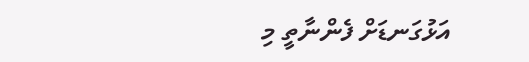އަޅުގަނޑަށް ފެންނާތީ މި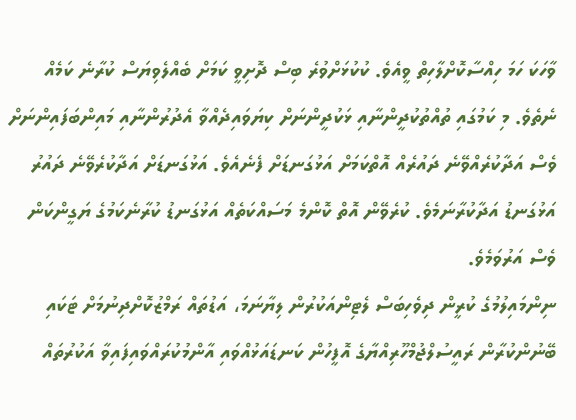ވާހަކަ ހަމަ ހިއްސާކޮށްލާހިތް ވީއެވެ. ކުކުޅަށްވުރެ ބިސް ދޮށިވީ ކަމަށް ބެއްލެވިޔަސް ކުރާނެ ކަމެއް ނެތެވެ. މި ކަމުގައި ތުއްތުކުދީންނާއި ޅަކުދީންނަށް ކިޔަވައިދެއްވާ އެދުރުންނާއި މައިންބަފައިންނަށް ވެސް އަދާކުރެއްވޭނެ ދައުރެއް އޮތްކަމަށް އަޅުގަނޑަށް ފެނެއެވެ. އަޅުގަނޑަށް އަދާކުރެވޭނެ ދައުރު އަޅުގަނޑު އަދާކުރާނަމެވެ. ކުރެވޭން އޮތް ކޮންމެ މަސައްކަތެއް އަޅުގަނޑު ކުރާނެކަމުގެ ޔަގީންކަން ވެސް އަރުވަމެވެ.
ނިންމައިލުމުގެ ކުރީން ދިވެހިބަސް ލެޓިންއަކުރުން ލިޔާނަމަ، އަޑުތައް ރަމްޒުކޮށްދިނުމަށް ޓަކައި ބޭނުންކުރާން ރައީސުލްޖުމްހޫރިއްޔާގެ އޮފީހުން ކަނޑައަޅުއްވައި އާންމުކުރައްވައިފައިވާ އަކުރުތައް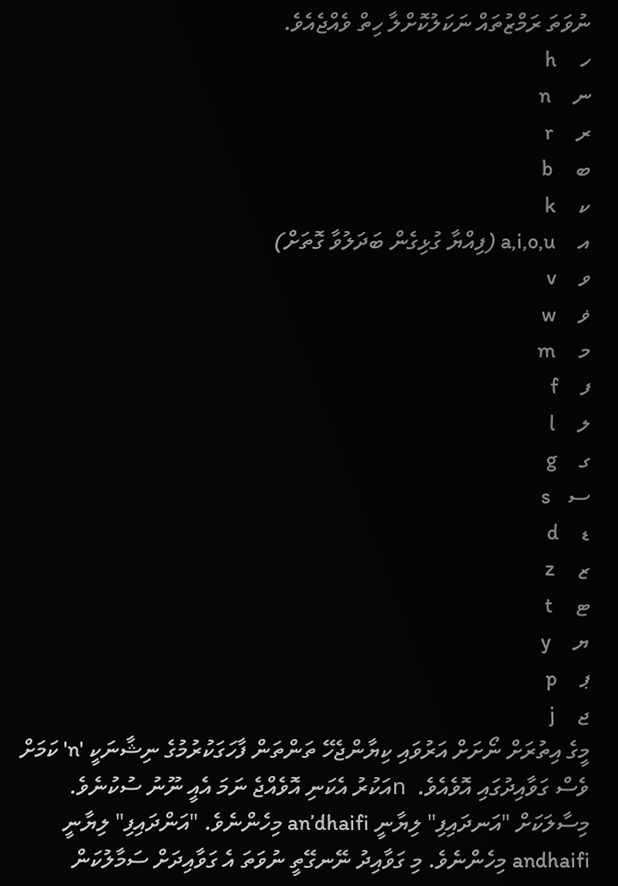ނުވަތަ ރަމްޒުތައް ނަކަލުކޮށްލާ ހިތް ވެއްޖެއެވެ.
ހ    h
ނ    n
ރ    r
ބ    b
ކ    k
އ    a,i,o,u (ފިއްޔާ ގުޅިގެން ބަދަލުވާ ގޮތަށް)
ވ    v
ޥ    w
މ    m
ފ    f
ލ    l
ގ    g
ސ   s
ޑ    d
ޒ    z
ޓ    t
ޔ    y
ޕ    p
ޖ    j
މީގެ އިތުރަށް ނޯށަށް އަރުވައި ކިޔާންޖެހޭ ތަންތަން ފާހަގަކުރުމުގެ ނިޝާނަކީ 'n' ކަމަށް ވެސް ގަވާއިދުގައި އޮވެއެވެ.  nއަކުރު އެކަނި އޮވެއްޖެ ނަމަ އެއީ ނޫނު ސުކުނެވެ. މިސާލަކަށް "އަނދައިފި" ލިޔާނީ an’dhaifi މިހެންނެވެ. "އަންދައިފި" ލިޔާނީ andhaifi މިހެންނެވެ. މި ގަވާއިދު ނޭނގޭތީ ނުވަތަ އެ ގަވާއިދަށް ސަމާލުކަން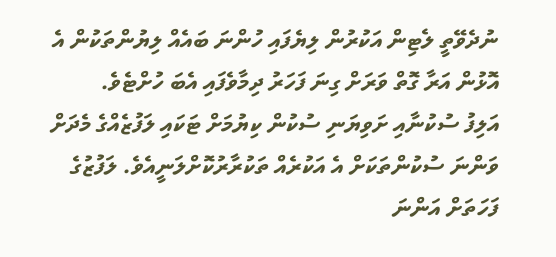ނުދެވޭތީ ލެޓިން އަކުރުން ލިޔެފައި ހުންނަ ބައެއް ލިޔުންތަކުން އެ އޮޅުން އަރާ ގޮތް ވަރަށް ގިނަ ފަހަރު ދިމާވެފައި އެބަ ހުށްޓެވެ.
އަލިފު ސުކުނާއި ށަވިޔަނި ސުކުން ކިޔުމަށް ޓަކައި ލަފުޒެއްގެ މެދަށް ވަންނަ ސުކުންތަކަށް އެ އަކުރެއް ތަކުރާރުކޮށްލަނީއެވެ. ލަފުޒުގެ ފަހަތަށް އަންނަ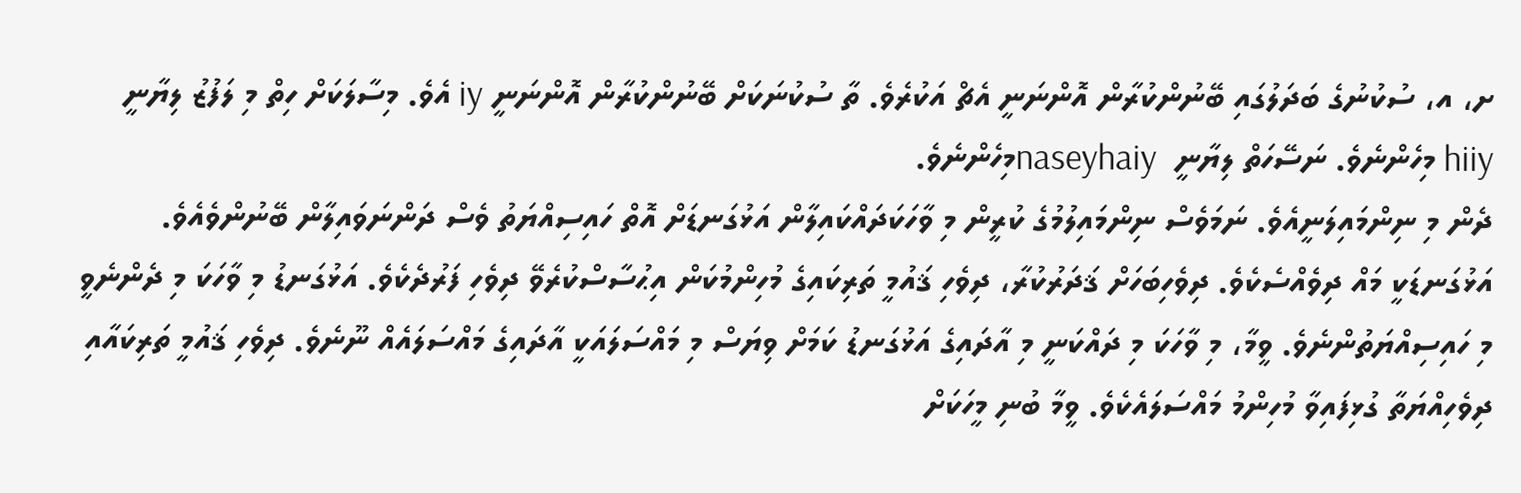ށ، އ، ސުކުނުގެ ބަދަލުގައި ބޭނުންކުރާން އޮންނަނީ އެޗް އަކުރެވެ. ތާ ސުކުނަކަށް ބޭނުންކުރާން އޮންނަނީ iy އެވެ. މިސާލަކަށް ހިތް މި ލަފުޒު ލިޔާނީ hiiy މިހެންނެވެ. ނަސޭހަތް ލިޔާނީ  naseyhaiyމިހެންނެވެ.
ދެން މި ނިންމައިލަނީއެވެ. ނަމަވެސް ނިންމައިލުމުގެ ކުރީން މި ވާހަކަދައްކައިލާން އަޅުގަނޑަށް އޮތް ހައިސިއްޔަތު ވެސް ދަންނަވައިލާން ބޭނުންވެއެވެ. އަޅުގަނޑަކީ މައް ދިވެއްސެކެވެ. ދިވެހިބަހަށް ޤަދަރުކުރާ، ދިވެހި ޤައުމީ ތަރިކައިގެ މުހިންމުކަން އިޙުސާސްކުރެވޭ ދިވެހި ފަރުދެކެވެ. އަޅުގަނޑު މި ވާހަކަ މި ދެންނެވީ މި ހައިސިއްޔަތުންނެވެ. ވީމާ، މި ވާހަކަ މި ދައްކަނީ މި އާދައިގެ އަޅުގަނޑު ކަމަށް ވިޔަސް މި މައްސަލައަކީ އާދައިގެ މައްސަލައެއް ނޫނެވެ. ދިވެހި ޤައުމީ ތަރިކައާއި ދިވެހިއްޔަތާ ގުޅިފައިވާ މުހިންމު މައްސަލައެކެވެ. ވީމާ ބުނި މީހަކަށް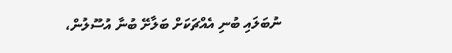ނުބަލައި ބުނި އެއްޗަކަށް ބަލާށޭ ބުނާ އުސޫލުން،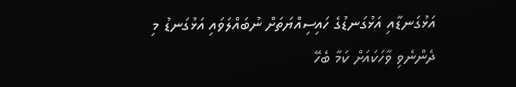އަޅުގަނޑާއި އަޅުގަނޑުގެ ހައިސިއްޔަތަށް ނުބައްލަވައި އަޅުގަނޑު މި ދެންނެވި ވާހަކައަށް ކަމާ ބެހޭ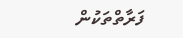ފަރާތްތަކުން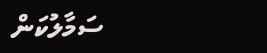ސަމާލުކަން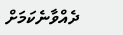ދެއްވާނެކަމަށް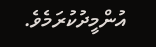އުންމީދުކުރަމެވެ.